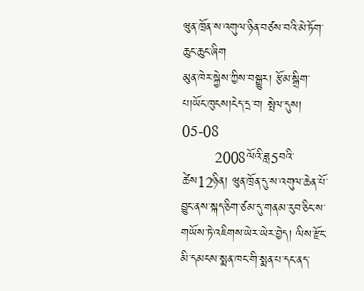ཝུན་ཁྲོན་ས་འགུལ་ཉིན་བཙས་བའི་མེ་ཏོག་ཆུང་ཆུང་ཞིག
མུན་ཁེར་སྐྱེས་ཀྱིས་བསྒྱུར། རྩོམ་སྒྲིག་པ།ཡོང་ཁུངས།ངེད་དྲ་བ། སྤེལ་དུས། 05-08
        2008ལོའི་ཟླ5བའི་ཚེས12ཉིན། ཝུན་ཁྲོན་དུ་ས་འགུལ་ཆེན་པོ་བྱུང་ནས་སྐད་ཅིག་ཙམ་དུ་གནམ་རུབ་ཅིང་ས་གཡོས་ཏེ་འཇིགས་ཡེར་ཡེར་བྱེད། ལིས་རྫོང་མི་དམངས་སྨན་ཁང་གི་སྨན་པ་དང་ནད་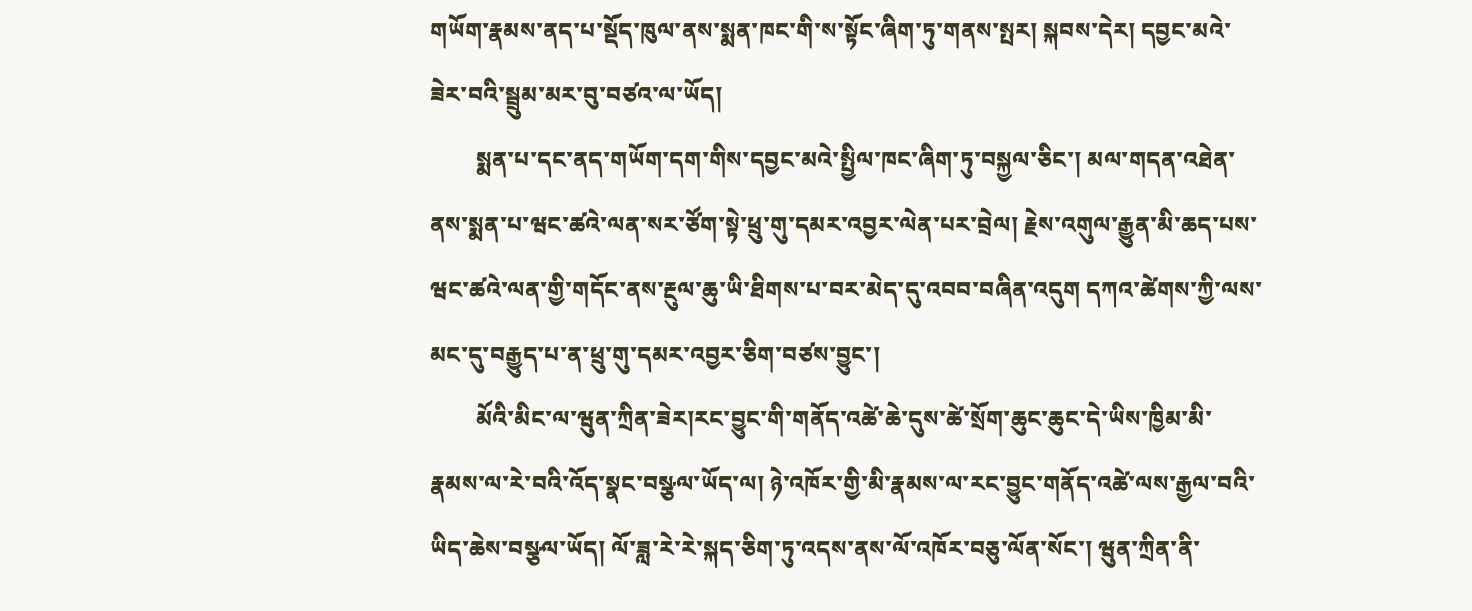གཡོག་རྣམས་ནད་པ་སྡོད་ཁུལ་ནས་སྨན་ཁང་གི་ས་སྟོང་ཞིག་ཏུ་གནས་སྤར། སྐབས་དེར། དབྱང་མའེ་ཟེར་བའི་སྦྲུམ་མར་བུ་བཙའ་ལ་ཡོད།
        སྨན་པ་དང་ནད་གཡོག་དག་གིས་དབྱང་མའེ་སྤྱིལ་ཁང་ཞིག་ཏུ་བསྐྱལ་ཅིང་། མལ་གདན་འཐེན་ནས་སྨན་པ་ཝང་ཚའེ་ལན་སར་ཙོག་སྟེ་ཕྲུ་གུ་དམར་འབྱར་ལེན་པར་བྲེལ། རྗེས་འགུལ་རྒྱུན་མི་ཆད་པས་ཝང་ཚའེ་ལན་གྱི་གདོང་ནས་རྔུལ་ཆུ་ཡི་ཐིགས་པ་བར་མེད་དུ་འབབ་བཞིན་འདུག དཀའ་ཚེགས་ཀྱི་ལས་མང་དུ་བརྒྱུད་པ་ན་ཕྲུ་གུ་དམར་འབྱར་ཅིག་བཙས་བྱུང་།
        མོའི་མིང་ལ་ཝུན་ཀྲིན་ཟེར།རང་བྱུང་གི་གནོད་འཚེ་ཆེ་དུས་ཚེ་སྲོག་ཆུང་ཆུང་དེ་ཡིས་ཁྱིམ་མི་རྣམས་ལ་རེ་བའི་འོད་སྣང་བསྩལ་ཡོད་ལ། ཉེ་འཁོར་གྱི་མི་རྣམས་ལ་རང་བྱུང་གནོད་འཚེ་ལས་རྒྱལ་བའི་ཡིད་ཆེས་བསྩལ་ཡོད། ལོ་ཟླ་རེ་རེ་སྐད་ཅིག་ཏུ་འདས་ནས་ལོ་འཁོར་བཅུ་ལོན་སོང་། ཝུན་ཀྲིན་ནི་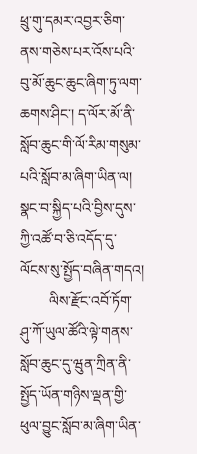ཕྲུ་གུ་དམར་འབྱར་ཅིག་ནས་གཅེས་པར་འོས་པའི་བུ་མོ་ཆུང་ཆུང་ཞིག་ཏུ་ལག་ཆགས་ཤིང་། ད་ལོར་མོ་ནི་སློབ་ཆུང་གི་ལོ་རིམ་གསུམ་པའི་སློབ་མ་ཞིག་ཡིན་ལ། སྣང་བ་སྐྱིད་པའི་བྱིས་དུས་ཀྱི་འཚོ་བ་ཅི་འདོད་དུ་ལོངས་སུ་སྤྱོད་བཞིན་གདའ།
        ལིས་རྫོང་འབོ་ཏོག་ཤུ་ཀོ་ཡུལ་ཚོའི་ལྟེ་གནས་སློབ་ཆུང་དུ་ཝུན་ཀྲིན་ནི་སྤྱོད་ཡོན་གཉིས་ལྡན་གྱི་ཕུལ་བྱུང་སློབ་མ་ཞིག་ཡིན་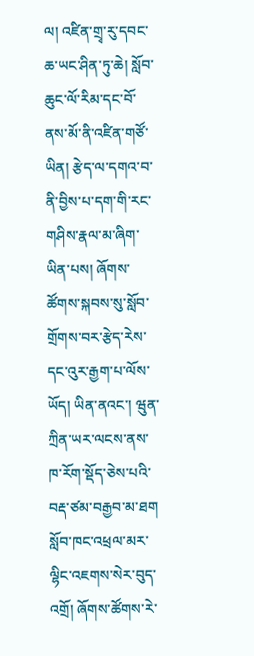ལ། འཛིན་གྲྭ་རུ་དབང་ཆ་ཡང་ཤིན་ཏུ་ཆེ། སློབ་ཆུང་ལོ་རིམ་དང་བོ་ནས་མོ་ནི་འཛིན་གཙོ་ཡིན། རྩེད་ལ་དགའ་བ་ནི་བྱིས་པ་དག་གི་རང་གཤིས་རྣལ་མ་ཞིག་ཡིན་པས། ཞོགས་ཚོགས་སྐབས་སུ་སློབ་གྲོགས་བར་རྩེད་རེས་དང་འུར་རྒྱག་པ་ལོས་ཡོད། ཡིན་ནའང་། ཝུན་ཀྲིན་ཡར་ལངས་ནས་ཁ་རོག་སྡོད་ཅེས་པའི་བརྡ་ཙམ་བརྒྱབ་མ་ཐག སློབ་ཁང་འཕྲལ་མར་ལྷིང་འཇགས་སེར་བུད་འགྲོ། ཞོགས་ཚོགས་རེ་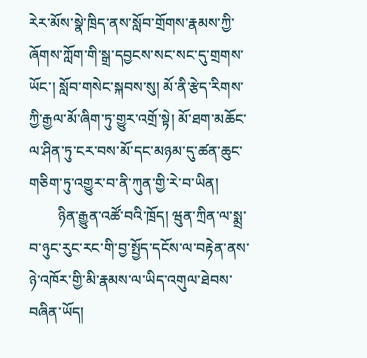རེར་མོས་སྣེ་ཁྲིད་ནས་སློབ་གྲོགས་རྣམས་ཀྱི་ཞོགས་ཀློག་གི་སྒྲ་དབྱངས་སང་སང་དུ་གྲགས་ཡོང་། སློབ་གསེང་སྐབས་སུ། མོ་ནི་རྩེད་རིགས་ཀྱི་རྒྱལ་མོ་ཞིག་ཏུ་གྱུར་འགྲོ་སྟེ། མོ་ཐག་མཆོང་ལ་ཤིན་ཏུ་ངར་བས་མོ་དང་མཉམ་དུ་ཚན་ཆུང་གཅིག་ཏུ་འགྱུར་བ་ནི་ཀུན་གྱི་རེ་བ་ཡིན།
        ཉིན་རྒྱུན་འཚོ་བའི་ཁྲོད། ཝུན་ཀྲིན་ལ་སྨྲ་བ་ཉུང་རུང་རང་གི་བྱ་སྤྱོད་དངོས་ལ་བརྟེན་ནས་ཉེ་འཁོར་གྱི་མི་རྣམས་ལ་ཡིད་འགུལ་ཐེབས་བཞིན་ཡོད།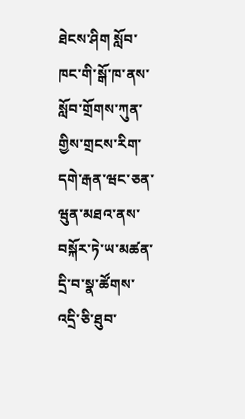ཐེངས་ཤིག སློབ་ཁང་གི་སྒོ་ཁ་ནས་སློབ་གྲོགས་ཀུན་གྱིས་གྲངས་རིག་དགེ་རྒན་ཝང་ཅན་ཝུན་མཐའ་ནས་བསྐོར་ཏེ་ཡ་མཚན་དྲི་བ་སྣ་ཚོགས་འདྲི་ཅི་ཐུབ་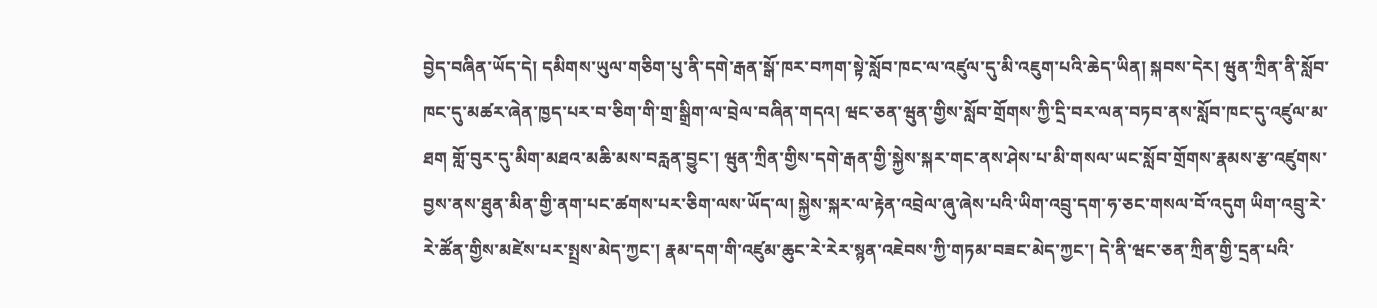བྱེད་བཞིན་ཡོད་དེ། དམིགས་ཡུལ་གཅིག་པུ་ནི་དགེ་རྒན་སྒོ་ཁར་བཀག་སྟེ་སློབ་ཁང་ལ་འཛུལ་དུ་མི་འཇུག་པའི་ཆེད་ཡིན། སྐབས་དེར། ཝུན་ཀྲིན་ནི་སློབ་ཁང་དུ་མཚར་ཞེན་ཁྱད་པར་བ་ཅིག་གི་གྲ་སྒྲིག་ལ་བྲེལ་བཞིན་གདའ། ཝང་ཅན་ཝུན་གྱིས་སློབ་གྲོགས་ཀྱི་དྲི་བར་ལན་བཏབ་ནས་སློབ་ཁང་དུ་འཛུལ་མ་ཐག གློ་བུར་དུ་མིག་མཐའ་མཆི་མས་བརླན་བྱུང་། ཝུན་ཀྲིན་གྱིས་དགེ་རྒན་གྱི་སྐྱེས་སྐར་གང་ནས་ཤེས་པ་མི་གསལ་ཡང་སློབ་གྲོགས་རྣམས་རྩ་འཛུགས་བྱས་ནས་ཐུན་མིན་གྱི་ནག་པང་ཚགས་པར་ཅིག་ལས་ཡོད་ལ། སྐྱེས་སྐར་ལ་རྟེན་འབྲེལ་ཞུ་ཞེས་པའི་ཡིག་འབྲུ་དག་ཧ་ཅང་གསལ་བོ་འདུག ཡིག་འབྲུ་རེ་རེ་ཚོན་གྱིས་མཛེས་པར་སྤྲས་མེད་ཀྱང་། རྣམ་དག་གི་འཛུམ་ཆུང་རེ་རེར་སྙན་འཇེབས་ཀྱི་གཏམ་བཟང་མེད་ཀྱང་། དེ་ནི་ཝང་ཅན་ཀྲིན་གྱི་དྲན་པའི་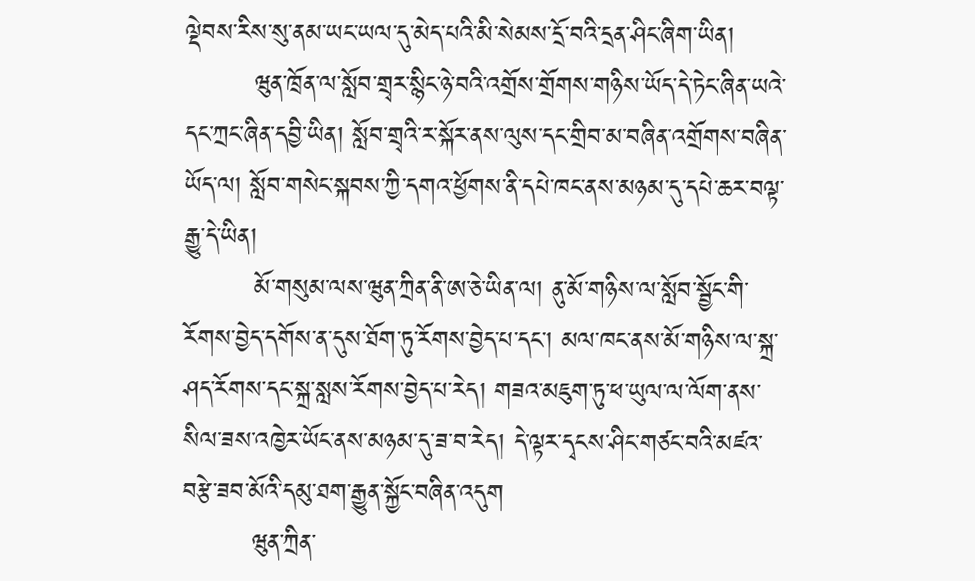ལྡེབས་རིས་སུ་ནམ་ཡང་ཡལ་དུ་མེད་པའི་མི་སེམས་དྲོ་བའི་དྲན་ཤིང་ཞིག་ཡིན།
        ཝུན་ཁྲོན་ལ་སློབ་གྲྭར་སྙིང་ཉེ་བའི་འགྲོས་གྲོགས་གཉིས་ཡོད་དེ་ཏེང་ཞིན་ཡའེ་དང་ཀྲང་ཞིན་དབྱི་ཡིན། སློབ་གྲྭའི་ར་སྐོར་ནས་ལུས་དང་གྲིབ་མ་བཞིན་འགྲོགས་བཞིན་ཡོད་ལ། སློབ་གསེང་སྐབས་ཀྱི་དགའ་ཕྱོགས་ནི་དཔེ་ཁང་ནས་མཉམ་དུ་དཔེ་ཆར་བལྟ་རྒྱུ་དེ་ཡིན།
        མོ་གསུམ་ལས་ཝུན་ཀྲིན་ནི་ཨ་ཅེ་ཡིན་ལ། ནུ་མོ་གཉིས་ལ་སློབ་སྦྱོང་གི་རོགས་བྱེད་དགོས་ན་དུས་ཐོག་ཏུ་རོགས་བྱེད་པ་དང་། མལ་ཁང་ནས་མོ་གཉིས་ལ་སྐྲ་ཤད་རོགས་དང་སྐྲ་སླས་རོགས་བྱེད་པ་རེད། གཟའ་མཇུག་ཏུ་ཕ་ཡུལ་ལ་ལོག་ནས་སིལ་ཟས་འཁྱེར་ཡོང་ནས་མཉམ་དུ་ཟ་བ་རེད། དེ་ལྟར་དྭངས་ཤིང་གཙང་བའི་མཛའ་བརྩེ་ཟབ་མོའི་དམུ་ཐག་རྒྱུན་སྐྱོང་བཞིན་འདུག
        ཝུན་ཀྲིན་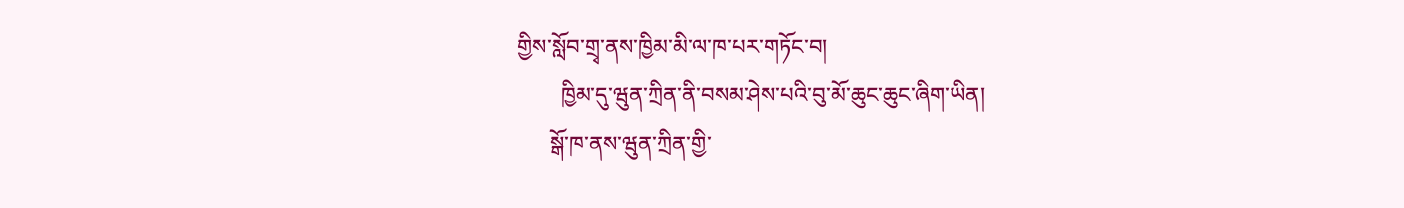གྱིས་སློབ་གྲྭ་ནས་ཁྱིམ་མི་ལ་ཁ་པར་གཏོང་བ།
        ཁྱིམ་དུ་ཝུན་ཀྲིན་ནི་བསམ་ཤེས་པའི་བུ་མོ་ཆུང་ཆུང་ཞིག་ཡིན།
      སྒོ་ཁ་ནས་ཝུན་ཀྲིན་གྱི་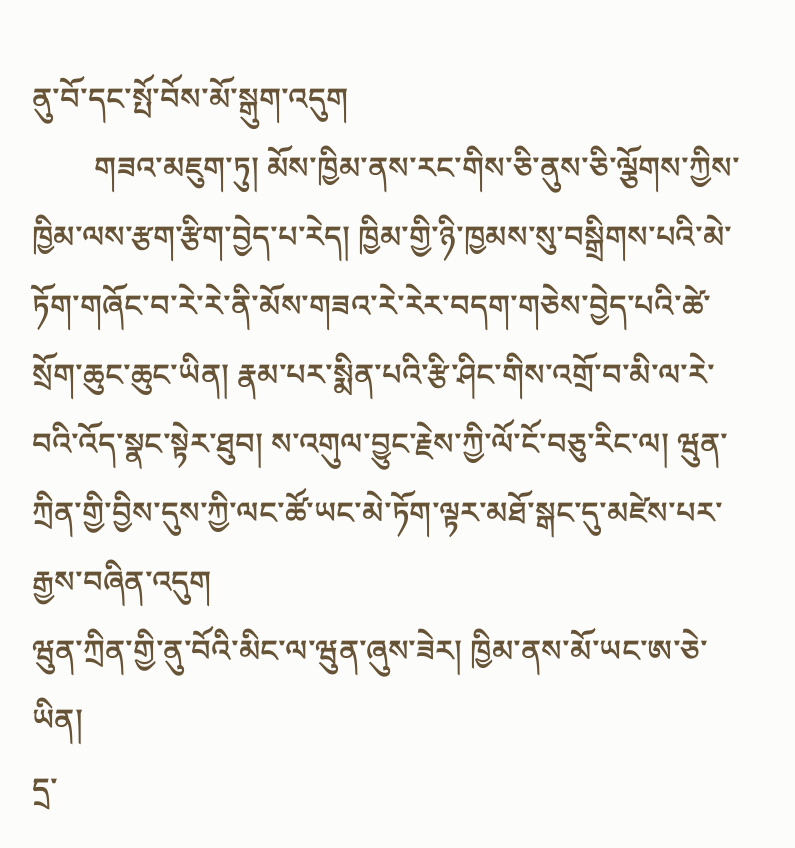ནུ་བོ་དང་སྤོ་བོས་མོ་སྒུག་འདུག
        གཟའ་མཇུག་ཏུ། མོས་ཁྱིམ་ནས་རང་གིས་ཅི་ནུས་ཅི་ལྕོགས་ཀྱིས་ཁྱིམ་ལས་རྩག་རྩིག་བྱེད་པ་རེད། ཁྱིམ་གྱི་ཉི་ཁྱམས་སུ་བསྒྲིགས་པའི་མེ་ཏོག་གཞོང་བ་རེ་རེ་ནི་མོས་གཟའ་རེ་རེར་བདག་གཅེས་བྱེད་པའི་ཚེ་སྲོག་ཆུང་ཆུང་ཡིན། རྣམ་པར་སྨིན་པའི་རྩི་ཤིང་གིས་འགྲོ་བ་མི་ལ་རེ་བའི་འོད་སྣང་སྟེར་ཐུབ། ས་འགུལ་བྱུང་རྗེས་ཀྱི་ལོ་ངོ་བཅུ་རིང་ལ། ཝུན་ཀྲིན་གྱི་བྱིས་དུས་ཀྱི་ལང་ཚོ་ཡང་མེ་ཏོག་ལྟར་མཐོ་སྒང་དུ་མཛེས་པར་རྒྱས་བཞིན་འདུག
ཝུན་ཀྲིན་གྱི་ནུ་བོའི་མིང་ལ་ཝུན་ཞུས་ཟེར། ཁྱིམ་ནས་མོ་ཡང་ཨ་ཅེ་ཡིན།
དྲ་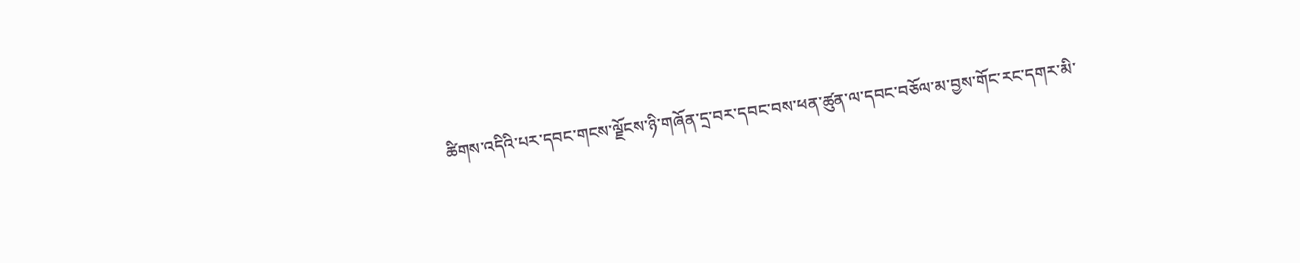ཚིགས་འདིའི་པར་དབང་གངས་ལྗོངས་ཉི་གཞོན་དྲ་བར་དབང་བས་ཕན་ཚུན་ལ་དབང་བཅོལ་མ་བྱས་གོང་རང་དགར་མི་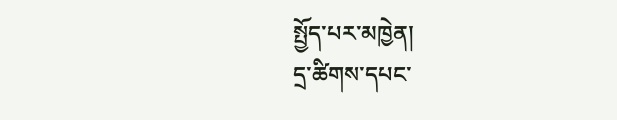སྤྱོད་པར་མཁྱེན།
དྲ་ཚིགས་དཔང་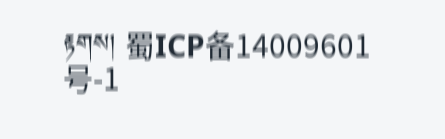རྟགས། 蜀ICP备14009601号-1